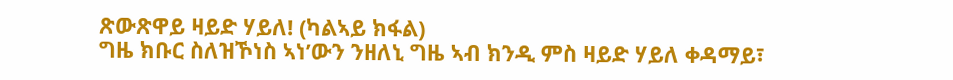ጽውጽዋይ ዛይድ ሃይለ! (ካልኣይ ክፋል)
ግዜ ክቡር ስለዝኾነስ ኣነ’ውን ንዘለኒ ግዜ ኣብ ክንዲ ምስ ዛይድ ሃይለ ቀዳማይ፣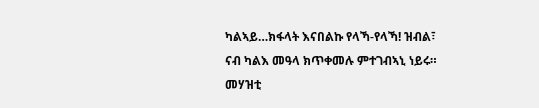ካልኣይ…ክፋላት እናበልኩ የላኻ-የላኻ! ዝብል፣ ናብ ካልእ መዓላ ክጥቀመሉ ምተገብኣኒ ነይሩ። መሃዝቲ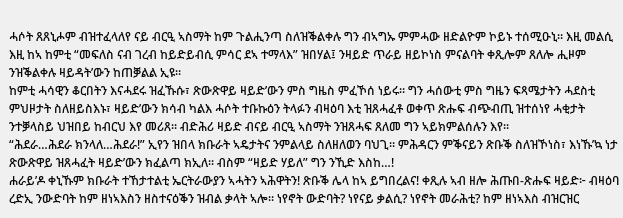ሓሶት ጸጸኒሖም ብዝተፈላለየ ናይ ብርዒ ኣስማት ከም ጉልሒንጣ ስለዝቕልቀሉ ግን ብኣግኡ ምምሓው ዘድልዮም ኮይኑ ተሰሚዑኒ። እዚ መልሲ እዚ ከኣ ከምቲ “መፍለስ ናብ ገረብ ከይድይብሲ ምሳር ደኣ ተማላእ” ዝበሃል፤ ንዛይድ ጥራይ ዘይኮነስ ምናልባት ቀጺሎም ጸለሎ ሒዞም ንዝቕልቀሉ ዛይዳት’ውን ከጠቓልል ኢዩ።
ከምቲ ሓሳዊን ቆርበትን እናሓደሩ ዝፈኹሱ፣ ጽውጽዋይ ዛይድ’ውን ምስ ግዜስ ምፈኾሰ ነይሩ። ግን ሓሰውቲ ምስ ግዜን ፍጻሜታትን ሓደስቲ ምህዞታት ስለዘይስእኑ፣ ዛይድ’ውን ክሳብ ካልእ ሓሶት ተቡኩዕን ትላፉን ብዛዕባ እቲ ዝጸሓፈቶ ወቀጥ ጽሑፍ ብጭብጢ ዝተሰነየ ሓቂታት ንተቓላስይ ህዝበይ ከብርህ እየ መሪጸ። ብድሕሪ ዛይድ ብናይ ብርዒ ኣስማት ንዝጸሓፍ ጸለመ ግን ኣይክምልሰሉን እየ።
“ሕደራ…ሕደራ ክንላለ…ሕደራ!” ኢየን ዝበላ ክቡራት ኣዴታትና ንምልላይ ስለዘለወን ባህጊ። ምሕዳርን ምቕናይን ጽቡቕ ስለዝኾነስ፣ እነኹ’ኳ ነታ ጽውጽዋይ ዝጸሓፈት ዛይድ’ውን ክፈልጣ ክኢለ። ብስም “ዛይድ ሃይለ” ግን ንኺድ እስከ…!
ሐራይ’ዶ ቀኒኹም ክቡራት ተኸታተልቲ ኤርትራውያን ኣሓትን ኣሕዋትን! ጽቡቕ ሌላ ከኣ ይግበረልና! ቀጺሉ ኣብ ዘሎ ሕጡበ-ጽሑፍ ዛይድ፦ ብዛዕባ ረድኢ ንውድባት ከም ዘነኣእስን ዘስተናዕቕን ዝብል ቃላት ኣሎ። ነየኖት ውድባት? ነየናይ ቃልሲ? ነየኖት መራሕቲ? ከም ዘነኣእስ ብዝርዝር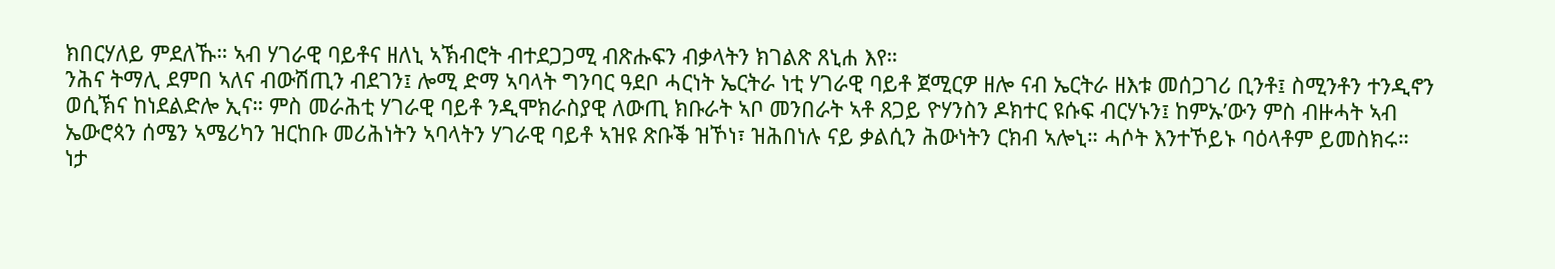ክበርሃለይ ምደለኹ። ኣብ ሃገራዊ ባይቶና ዘለኒ ኣኽብሮት ብተደጋጋሚ ብጽሑፍን ብቃላትን ክገልጽ ጸኒሐ እየ።
ንሕና ትማሊ ደምበ ኣለና ብውሽጢን ብደገን፤ ሎሚ ድማ ኣባላት ግንባር ዓደቦ ሓርነት ኤርትራ ነቲ ሃገራዊ ባይቶ ጀሚርዎ ዘሎ ናብ ኤርትራ ዘእቱ መሰጋገሪ ቢንቶ፤ ስሚንቶን ተንዲኖን ወሲኽና ከነደልድሎ ኢና። ምስ መራሕቲ ሃገራዊ ባይቶ ንዲሞክራስያዊ ለውጢ ክቡራት ኣቦ መንበራት ኣቶ ጸጋይ ዮሃንስን ዶክተር ዩሱፍ ብርሃኑን፤ ከምኡ’ውን ምስ ብዙሓት ኣብ ኤውሮጳን ሰሜን ኣሜሪካን ዝርከቡ መሪሕነትን ኣባላትን ሃገራዊ ባይቶ ኣዝዩ ጽቡቕ ዝኾነ፣ ዝሕበነሉ ናይ ቃልሲን ሕውነትን ርክብ ኣሎኒ። ሓሶት እንተኾይኑ ባዕላቶም ይመስክሩ።
ነታ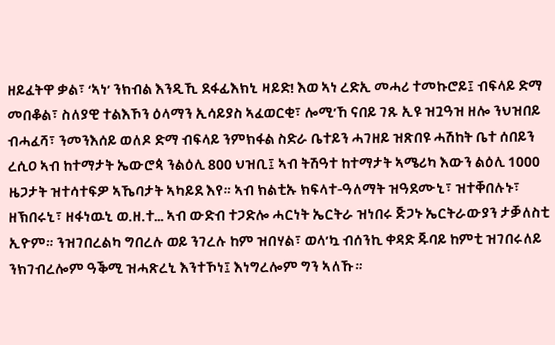ዘይፈትዋ ቃል፣ ‘ኣነ’ ንክብል እንዲኺ ደፋፊእክኒ ዛይድ! እወ ኣነ ረድኢ መሓሪ ተመኩሮይ፤ ብፍላይ ድማ መበቆል፣ ስለያዊ ተልእኾን ዕላማን ኢሳይያስ ኣፈወርቂ፣ ሎሚ’ኸ ናበይ ገጹ ኢዩ ዝጓዓዝ ዘሎ ንህዝበይ ብሓፈሻ፣ ንመንእሰይ ወለዶ ድማ ብፍላይ ንምክፋል ስድራ ቤተይን ሓገዘይ ዝጽበዩ ሓሽከት ቤተ ሰበይን ረሲዐ ኣብ ከተማታት ኤውሮጳ ንልዕሊ 800 ህዝቢ፤ ኣብ ትሽዓተ ከተማታት ኣሜሪካ እውን ልዕሊ 1000 ዜጋታት ዝተሳተፍዎ ኣኼባታት ኣካይደ እየ። ኣብ ክልቲኡ ክፍላተ-ዓለማት ዝዓደሙኒ፣ ዝተቐበሉኑ፣ ዘኽበሩኒ፣ ዘፋነዉኒ ወ.ዘ.ተ… ኣብ ውድብ ተጋድሎ ሓርነት ኤርትራ ዝነበሩ ጅጋኑ ኤርትራውያን ታቓለስቲ ኢዮም። ንዝገበረልካ ግበረሉ ወይ ንገረሉ ከም ዝበሃል፣ ወላ’ኳ ብሰንኪ ቀዳድ ጁባይ ከምቲ ዝገበሩለይ ንክገብረሎም ዓቕሚ ዝሓጽረኒ እንተኾነ፤ እነግረሎም ግን ኣለኹ።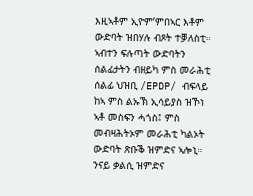እዚኣቶም ኢዮም’ምበኣር እቶም ውድባት ዝበሃሉ ብጾት ተቓለስቲ።
ኣብተን ፍሉጣት ውድባትን ሰልፊታትን ብዘይካ ምስ መራሕቲ ሰልፊ ህዝቢ /EPDP/ ብፍላይ ከኣ ምስ ልኡኽ ኢሳይያስ ዝኾነ ኣቶ መስፍን ሓጎስ፤ ምስ መብዛሕትኦም መራሕቲ ካልኦት ውድባት ጽቡቕ ዝምድና ኣሎኒ። ንናይ ቃልሲ ዝምድና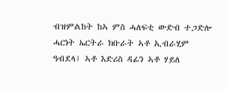ብዝምልከት ከኣ ምስ ሓለፍቲ ውድብ ተጋድሎ ሓርነት ኤርትራ ክቡራት ኣቶ ኢብራሂም ዓብደላ፤ ኣቶ እድሪስ ዳፊን ኣቶ ሃይለ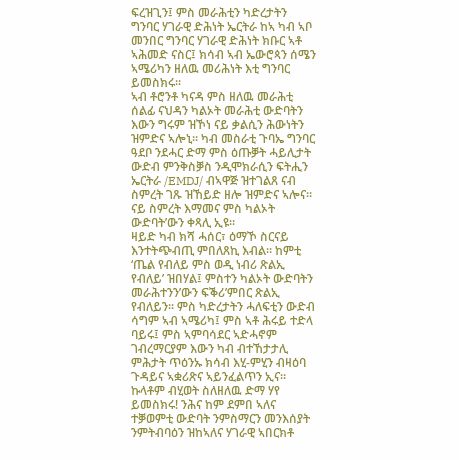ፍረዝጊን፤ ምስ መራሕቲን ካድረታትን ግንባር ሃገራዊ ድሕነት ኤርትራ ከኣ ካብ ኣቦ መንበር ግንባር ሃገራዊ ድሕነት ክቡር ኣቶ ኣሕመድ ናስር፤ ክሳብ ኣብ ኤውሮጳን ሰሜን ኣሜሪካን ዘለዉ መሪሕነት እቲ ግንባር ይመስክሩ።
ኣብ ቶሮንቶ ካናዳ ምስ ዘለዉ መራሕቲ ሰልፊ ናህዳን ካልኦት መራሕቲ ውድባትን እውን ግሩም ዝኾነ ናይ ቃልሲን ሕውነትን ዝምድና ኣሎኒ። ካብ መስራቲ ጉባኤ ግንባር ዓደቦ ንደሓር ድማ ምስ ዕጡቓት ሓይሊታት ውድብ ምንቅስቓስ ንዲሞክራሲን ፍትሒን ኤርትራ /EMDJ/ ብኣዋጅ ዝተገልጸ ናብ ስምረት ገጹ ዝኸይድ ዘሎ ዝምድና ኣሎና። ናይ ስምረት እማመና ምስ ካልኦት ውድባት’ውን ቀጻሊ ኢዩ።
ዛይድ ካብ ክሻ ሓሰር፣ ዕማኾ ስርናይ እንተትጭብጢ ምበለጸኪ እብል። ከምቲ ‘ጤል የብለይ ምስ ወዲ ነብሪ ጽልኢ የብለይ’ ዝበሃል፤ ምስተን ካልኦት ውድባትን መራሕተንን’ውን ፍቕሪ’ምበር ጽልኢ የብለይን። ምስ ካድረታትን ሓለፍቲን ውድብ ሳግም ኣብ ኣሜሪካ፤ ምስ ኣቶ ሕሩይ ተድላ ባይሩ፤ ምስ ኣምባሳደር ኣድሓኖም ገብረማርያም እውን ካብ ብተኸታታሊ ምሕታት ጥዕንኡ ክሳብ እሂ-ምሂን ብዛዕባ ጉዳይና ኣቋሪጽና ኣይንፈልጥን ኢና። ኩላቶም ብሂወት ስለዘለዉ ድማ ሃየ ይመስክሩ! ንሕና ከም ደምበ ኣለና ተቓወምቲ ውድባት ንምስማርን መንእሰያት ንምትብባዕን ዝከኣለና ሃገራዊ ኣበርክቶ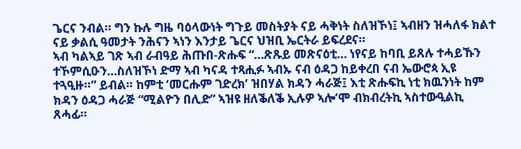ጌርና ንብል። ግን ኩሉ ግዜ ባዕላውነት ግጉይ መስትያት ናይ ሓቅነት ስለዝኾነ፤ ኣብዘን ዝሓለፋ ክልተ ናይ ቃልሲ ዓመታት ንሕናን ኣነን እንታይ ጌርና ህዝቢ ኤርትራ ይፍረደና።
ኣብ ካልኣይ ገጽ ኣብ ራብዓይ ሕጡበ-ጽሑፍ “…ጽጹይ መጽናዕቲ… ነየናይ ከባቢ ይጸሉ ተሓይኹን ተኾምሲዑን…ስለዝኾነ ድማ ኣብ ካናዳ ተጻሒፉ ኣብኡ ናብ ዕዳጋ ከይቀረበ ናብ ኤውሮጳ ኢዩ ተጓዒዙ።” ይብል። ከምቲ ‘መርሑም ገድረክ’ ዝበሃል ክዳን ሓራጅ፤ እቲ ጽሑፍኪ ነቲ ክዉንነት ከም ክዳን ዕዳጋ ሓራጅ “ሚልዮን በሊድ” ኣዝዩ ዘለቕለቕ ኢሉዎ ኣሎ’ሞ ብክብረትኪ ኣስተውዒልኪ ጸሓፊ።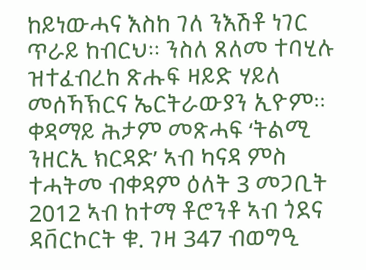ከይነውሓና እስከ ገለ ንእሽቶ ነገር ጥራይ ከብርህ። ንስለ ጸለመ ተባሂሉ ዝተፈብረከ ጽሑፍ ዛይድ ሃይለ መሰኻኽርና ኤርትራውያን ኢዮም። ቀዳማይ ሕታም መጽሓፍ ‘ትልሚ ንዘርኢ ክርዳድ’ ኣብ ካናዳ ምስ ተሓትመ ብቀዳም ዕለት 3 መጋቢት 2012 ኣብ ከተማ ቶሮንቶ ኣብ ጎደና ዳቨርኮርት ቁ. ገዛ 347 ብወግዒ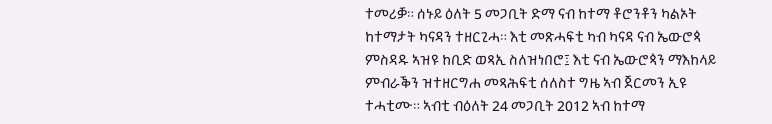ተመሪቓ። ሰኑይ ዕለት 5 መጋቢት ድማ ናብ ከተማ ቶሮንቶን ካልኦት ከተማታት ካናዳን ተዘርጊሓ። እቲ መጽሓፍቲ ካብ ካናዳ ናብ ኤውሮጳ ምስዳዱ ኣዝዩ ከቢድ ወጻኢ ስለዝነበሮ፤ እቲ ናብ ኤውሮጳን ማእከላይ ምብራቕን ዝተዘርግሐ መጻሕፍቲ ሰለስተ ግዜ ኣብ ጀርመን ኢዩ ተሓቲሙ። ኣብቲ ብዕለት 24 መጋቢት 2012 ኣብ ከተማ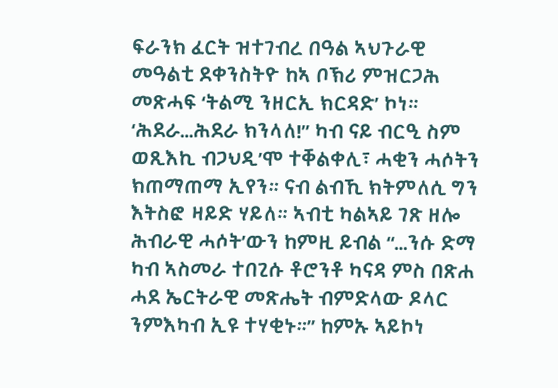ፍራንክ ፈርት ዝተገብረ በዓል ኣህጉራዊ መዓልቲ ደቀንስትዮ ከኣ ቦኽሪ ምዝርጋሕ መጽሓፍ ‘ትልሚ ንዘርኢ ክርዳድ’ ኮነ።
‘ሕደራ…ሕደራ ክንላለ!” ካብ ናይ ብርዒ ስም ወጺእኪ ብጋህዲ’ሞ ተቐልቀሊ፣ ሓቂን ሓሶትን ክጠማጠማ ኢየን። ናብ ልብኺ ክትምለሲ ግን እትስፎ ዛይድ ሃይለ። ኣብቲ ካልኣይ ገጽ ዘሎ ሕብራዊ ሓሶት’ውን ከምዚ ይብል “…ንሱ ድማ ካብ ኣስመራ ተበጊሱ ቶሮንቶ ካናዳ ምስ በጽሐ ሓደ ኤርትራዊ መጽሔት ብምድላው ዶላር ንምእካብ ኢዩ ተሃቂኑ።” ከምኡ ኣይኮነ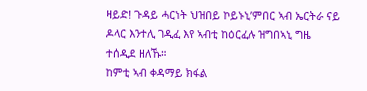ዛይድ! ጉዳይ ሓርነት ህዝበይ ኮይኑኒ’ምበር ኣብ ኤርትራ ናይ ዶላር እንተሊ ገዲፈ እየ ኣብቲ ከዕርፈሉ ዝግበኣኒ ግዜ ተሰዲደ ዘለኹ።
ከምቲ ኣብ ቀዳማይ ክፋል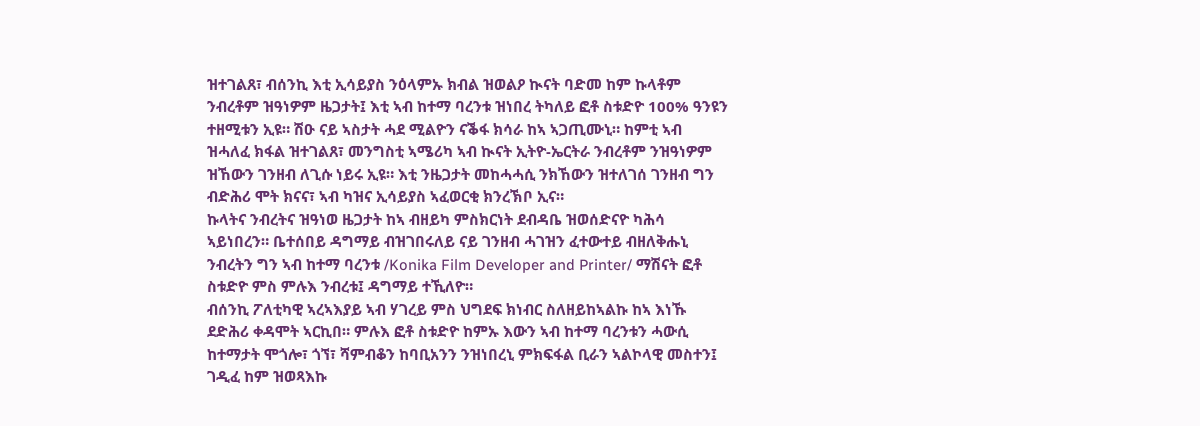ዝተገልጸ፣ ብሰንኪ እቲ ኢሳይያስ ንዕላምኡ ክብል ዝወልዖ ኲናት ባድመ ከም ኩላቶም ንብረቶም ዝዓነዎም ዜጋታት፤ እቲ ኣብ ከተማ ባረንቱ ዝነበረ ትካለይ ፎቶ ስቱድዮ 100% ዓንዩን ተዘሚቱን ኢዩ። ሽዑ ናይ ኣስታት ሓደ ሚልዮን ናቕፋ ክሳራ ከኣ ኣጋጢሙኒ። ከምቲ ኣብ ዝሓለፈ ክፋል ዝተገልጸ፣ መንግስቲ ኣሜሪካ ኣብ ኲናት ኢትዮ-ኤርትራ ንብረቶም ንዝዓነዎም ዝኸውን ገንዘብ ለጊሱ ነይሩ ኢዩ። እቲ ንዜጋታት መከሓሓሲ ንክኸውን ዝተለገሰ ገንዘብ ግን ብድሕሪ ሞት ክናና፣ ኣብ ካዝና ኢሳይያስ ኣፈወርቂ ክንረኽቦ ኢና።
ኩላትና ንብረትና ዝዓነወ ዜጋታት ከኣ ብዘይካ ምስክርነት ደብዳቤ ዝወሰድናዮ ካሕሳ ኣይነበረን። ቤተሰበይ ዳግማይ ብዝገበሩለይ ናይ ገንዘብ ሓገዝን ፈተውተይ ብዘለቅሑኒ ንብረትን ግን ኣብ ከተማ ባረንቱ /Konika Film Developer and Printer/ ማሽናት ፎቶ ስቱድዮ ምስ ምሉእ ንብረቱ፤ ዳግማይ ተኺለዮ።
ብሰንኪ ፖለቲካዊ ኣረኣእያይ ኣብ ሃገረይ ምስ ህግደፍ ክነብር ስለዘይከኣልኩ ከኣ እነኹ ደድሕሪ ቀዳሞት ኣርኪበ። ምሉእ ፎቶ ስቱድዮ ከምኡ እውን ኣብ ከተማ ባረንቱን ሓውሲ ከተማታት ሞጎሎ፣ ጎኘ፣ ሻምብቆን ከባቢአንን ንዝነበረኒ ምክፍፋል ቢራን ኣልኮላዊ መስተን፤ ገዲፈ ከም ዝወጻእኩ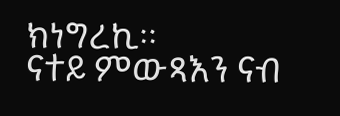ክነግረኪ።
ናተይ ምውጻእን ናብ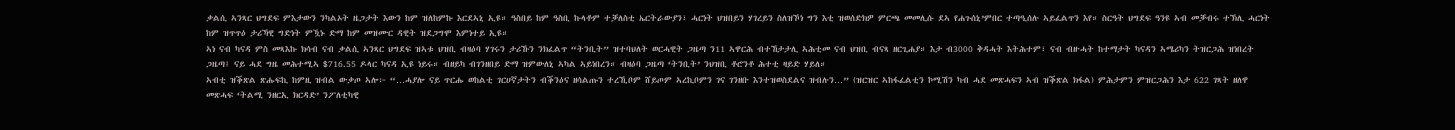ቃልሲ ኣንጻር ህግደፍ ምእታውን ንካልኦት ዜጋታት እውን ከም ዝለከምኩ እርደኣኒ ኢዩ። ዓስበይ ከም ዓስቢ ኩላቶም ተቓለስቲ ኤርትራውያን፣ ሓርነት ህዝበይን ሃገረይን ስለዝኾነ ግን እቲ ዝወሰድክዎ ምርጫ መመሊሱ ደኣ የሐጉሰኒ’ምበር ተጣዒሰሉ ኣይፈልጥን እየ። ስርዓት ህግደፍ ዓንዩ ኣብ መቓብሩ ተኽሊ ሓርነት ከም ዝጥጥዕ ታሪኻዊ ግድነት ምዃኑ ድማ ከም መዝሙር ዳዊት ዝደጋግሞ እምነተይ ኢዩ።
ኣነ ናብ ካናዳ ምስ መጻእኩ ክሳብ ናብ ቃልሲ ኣንጻር ህግደፍ ዝኣቱ ህዝቢ ብዛዕባ ሃገሩን ታሪኹን ንክፈልጥ “ትንቢት” ዝተባህለት ወርሓዊት ጋዜጣ ን11 ኣዋርሕ ብተኸታታሊ ኣሕቲመ ናብ ህዝቢ ብናጻ ዘርጊሐያ። እታ ብ3000 ቅዳሓት እትሕተም፣ ናብ ብዙሓት ከተማታት ካናዳን ኣሜሪካን ትዝርጋሕ ዝነበረት ጋዜጣ፤ ናይ ሓደ ግዜ መሕተሚኣ $716.55 ዶላር ካናዳ ኢዩ ነይሩ። ብዘይካ ብገንዘበይ ድማ ዝምውለኒ ኣካል ኣይነበረን። ብዛዕባ ጋዜጣ ‘ትንቢት’ ንህዝቢ ቶሮንቶ ሕተቲ ዛይድ ሃይለ።
ኣብቲ ዝቕጽል ጽሑፍኪ ከምዚ ዝብል ውቃጦ ኣሎ፦ “…ሓያሎ ናይ ጥርሑ ወከልቲ ገርሀኛታትን ብቕንዕና ዘሳልጡን ተረኺቦም ሸይጦም ኣረኪቦምን ገና ገንዘቡ እንተዝወስደልና ዝብሉን…” (ዝርዝር ኣከፋፈልቲን ኮሚሽን ካብ ሓደ መጽሓፍን ኣብ ዝቕጽል ክፋል) ምሕታምን ምዝርጋሕን እታ 622 ገጻት ዘለዋ መጽሓፍ ‘ትልሚ ንዘርኢ ክርዳድ’ ንፖለቲካዊ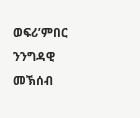ወፍሪ’ምበር ንንግዳዊ መኽሰብ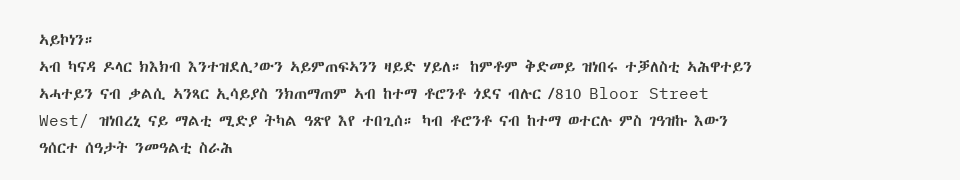ኣይኮነን።
ኣብ ካናዳ ዶላር ክእክብ እንተዝደሊ’ውን ኣይምጠፍኣንን ዛይድ ሃይለ። ከምቶም ቅድመይ ዝነበሩ ተቓለስቲ ኣሕዋተይን ኣሓተይን ናብ ቃልሲ ኣንጻር ኢሳይያስ ንክጠማጠም ኣብ ከተማ ቶሮንቶ ጎደና ብሉር /810 Bloor Street West/ ዝነበረኒ ናይ ማልቲ ሚድያ ትካል ዓጽየ እየ ተበጊሰ። ካብ ቶሮንቶ ናብ ከተማ ወተርሉ ምስ ገዓዝኩ እውን ዓሰርተ ሰዓታት ንመዓልቲ ስራሕ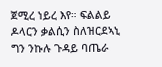ጀሚረ ነይረ እየ። ፍልልይ ዶላርን ቃልሲን ስለዝርደኣኒ ግን ንኩሉ ጉዳይ ባጤራ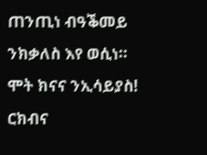ጠንጢነ ብዓቕመይ ንክቃለስ እየ ወሲነ።
ሞት ክናና ንኢሳይያስ!
ርክብና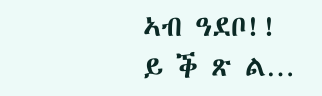ኣብ ዓደቦ!!
ይ ቕ ጽ ል…